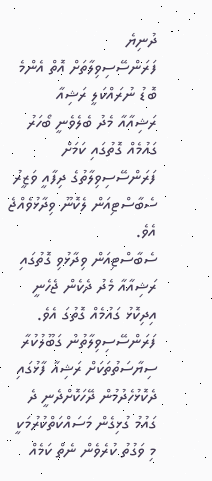ދުނިޔެ
ފަރަންސޭސިވިލާތަށް އޮތް އެންމެ ބޮޑު ނުރައްކަލީ ރަޝިއާ
ރަޝިއާއާ މެދު ބެލެވެނީ ބޯހަރު ގައުމެއް ގޮތުގައި ކަމަށް ފަރަންސޭސިވިލާތުގެ ދިފާއީ ވަޒީރު ސެބާސްޓިއަން ލެކޮނޫ ވިދާޅުވެއްޖެ އެވެ.
ސެބާސްޓިއަން ވިދާޅުވި ގޮތުގައި ރަޝިއާއާ މެދު ދެކެން ޖެހެނީ އިދިކޮޅު ގައުމެއް ގޮތުގަ އެވެ. ފަރަންސޭސިވިލާތުން ގަބޫލުކުރާ ސިޔާސަތުތަކަށް ރަޝިއާ ފާޅުގައި ދެކޮޅުހެދުމުން ދޭހަކޮށްދެނީ ދެ ގައުމު ގުޅިގެން މަސައްކަތްކުރުމަކީ މި ވަގުތު ކުރެވެން ނެތް ކަމެއް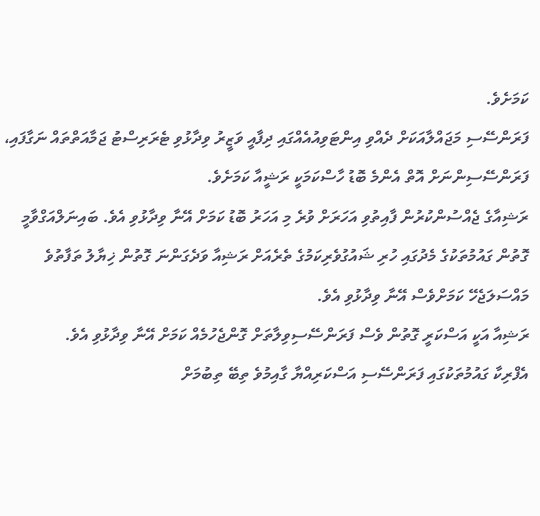ކަމަށެވެ.
ފަރަންސޭސި މަޖައްލާއަކަށް ދެއްވި އިންޓަވިއުއެއްގައި ދިފާއީ ވަޒީރު ވިދާޅުވި ޓެރަރިސްޓު ޖަމާއަތްތައް ނަގާފައި، ފަރަންސޭސިންނަށް އޮތް އެންމެ ބޮޑު ހާސްކަމަކީ ރަޝީއާ ކަމަށެވެ.
ރަޝިއާގެ ޖެއްސުންކުރުން ފާއިތުވި އަހަރަށް ވުރެ މި އަހަރު ބޮޑު ކަމަށް އޭނާ ވިދާޅުވި އެވެ. ބައިނަލްއަގްވާމީ ގޮތުން ގައުމުތަކުގެ މެދުގައި ހުރި ޝައުގުވެރިކަމުގެ ތެރެއަށް ރަޝިއާ ވަދެގަންނަ ގޮތުން ޚިޔާލު ތަފާތުވެ މައްސަލަޖެހޭ ކަމަށްވެސް އޭނާ ވިދާޅުވި އެވެ.
ރަޝިއާ އަކީ އަސްކަރީ ގޮތުން ވެސް ފަރަންސޭސިވިލާތަށް ގޮންޖެހުމެއް ކަމަށް އޭނާ ވިދާޅުވި އެވެ.
އެފްރިކާ ގައުމުތަކުގައި ފަރަންސޭސި އަސްކަރިއްޔާ ގާއިމުވެ ތިބޭ ތިބުމަށް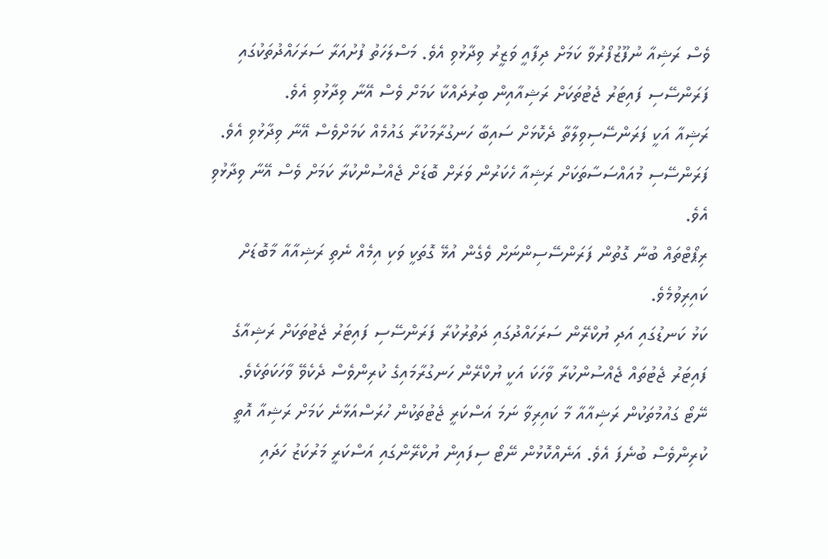ވެސް ރަޝިއާ ނުފޫޒުފޯރުވާ ކަމަށް ދިފާއީ ވަޒީރު ވިދާޅުވި އެވެ. މަސްލަހަތު ފުށުއަރާ ސަރަހައްދުތަކުގައި ފަރަންސޭސި ފައިޓަރު ޖެޓުތަކަށް ރަޝިއާއިން ބިރުދައްކާ ކަމަށް ވެސް އޭނާ ވިދާޅުވި އެވެ.
ރަޝިއާ އަކީ ފަރަންސޭސިވިލާތާ ދެކޮޅަށް ސައިބާ ހަނގުރާމަކުރާ ގައުމެއް ކަމަށްވެސް އޭނާ ވިދާޅުވި އެވެ. ފަރަންސޭސި މުއައްސަސާތަކަށް ރަޝިއާ ހެކަރުން ވަރަށް ބޮޑަށް ޖެއްސުންކުރާ ކަމަށް ވެސް އޭނާ ވިދާޅުވި އެވެ.
ރިޕޯޓްތައް ބުނާ ގޮތުން ފަރަންސޭސިންނަށް ވެގެން އުޅޭ ގޮތަކީ ވަކި އިމެއް ނެތި ރަޝިއާއާ މާބޮޑަށް ކައިރިވުމެވެ.
ކަޅު ކަނޑުގައި އަދި ޔުކްރޭން ސަރަހައްދުގައި ދަތުރުކުރާ ފަރަންސޭސި ފައިޓަރު ޖެޓުތަކަށް ރަޝިއާގެ ފައިޓަރު ޖެޓުތައް ޖެއްސުންކުރާ ވާހަކަ އަކީ ޔުކްރޭން ހަނގުރާމައިގެ ކުރިންވެސް ދެކެވޭ ވާހަކަތަކެވެ.
ނޭޓޯ ގައުމުތަކުން ރަޝިއާއާ މާ ކައިރިވާ ނަމަ އަސްކަރީ ޖެޓުތަކުން ހުރަސްއަޅާނެ ކަމަށް ރަޝިއާ އޮތީ ކުރިންވެސް ބުނެފަ އެވެ. އަނެއްކޮޅުން ނޭޓޯ ސިފައިން ޔުކްރޭންގައި އަސްކަރީ މަރުކަޒު ހަދައި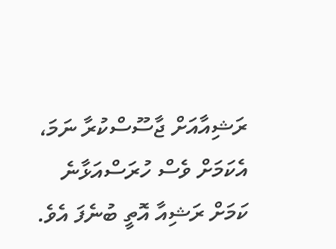ރަޝިއާއަށް ޖާސޫސްކުރާ ނަމަ، އެކަމަށް ވެސް ހުރަސްއަޅާނެ ކަމަށް ރަޝިއާ އޮތީ ބުނެފަ އެވެ.